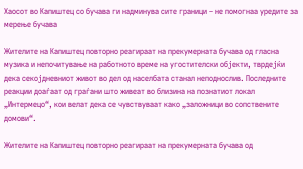Хаосот во Капиштец со бучава ги надминува сите граници – не помогнаа уредите за мерење бучава

Жителите на Капиштец повторно реагираат на прекумерната бучава од гласна музика и непочитување на работното време на угостителски објекти, тврдејќи дека секојдневниот живот во дел од населбата станал неподнослив. Последните реакции доаѓаат од граѓани што живеат во близина на познатиот локал „Интермецо“, кои велат дека се чувствуваат како „заложници во сопствените домови“.

Жителите на Капиштец повторно реагираат на прекумерната бучава од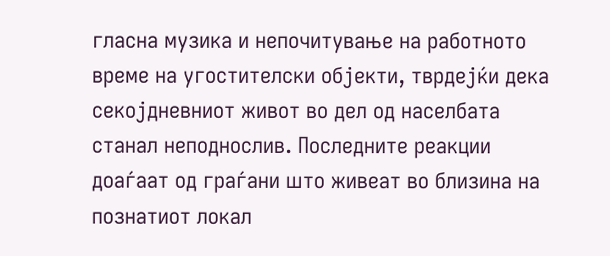гласна музика и непочитување на работното време на угостителски објекти, тврдејќи дека секојдневниот живот во дел од населбата станал неподнослив. Последните реакции доаѓаат од граѓани што живеат во близина на познатиот локал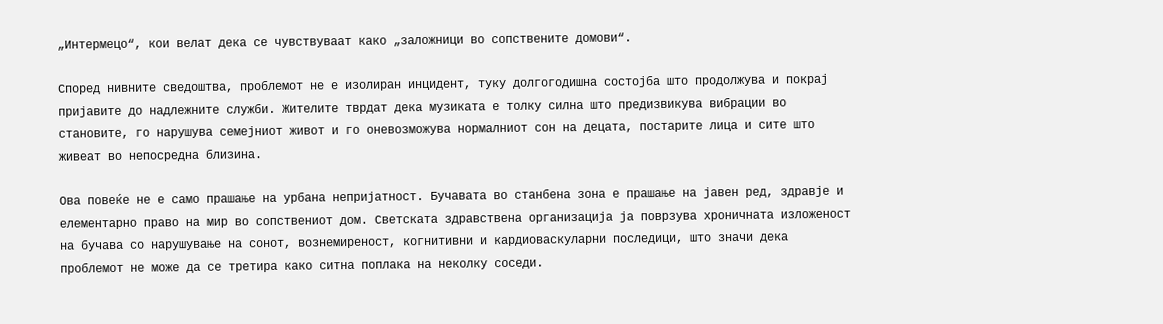„Интермецо“, кои велат дека се чувствуваат како „заложници во сопствените домови“.

Според нивните сведоштва, проблемот не е изолиран инцидент, туку долгогодишна состојба што продолжува и покрај пријавите до надлежните служби. Жителите тврдат дека музиката е толку силна што предизвикува вибрации во становите, го нарушува семејниот живот и го оневозможува нормалниот сон на децата, постарите лица и сите што живеат во непосредна близина.

Ова повеќе не е само прашање на урбана непријатност. Бучавата во станбена зона е прашање на јавен ред, здравје и елементарно право на мир во сопствениот дом. Светската здравствена организација ја поврзува хроничната изложеност на бучава со нарушување на сонот, вознемиреност, когнитивни и кардиоваскуларни последици, што значи дека проблемот не може да се третира како ситна поплака на неколку соседи.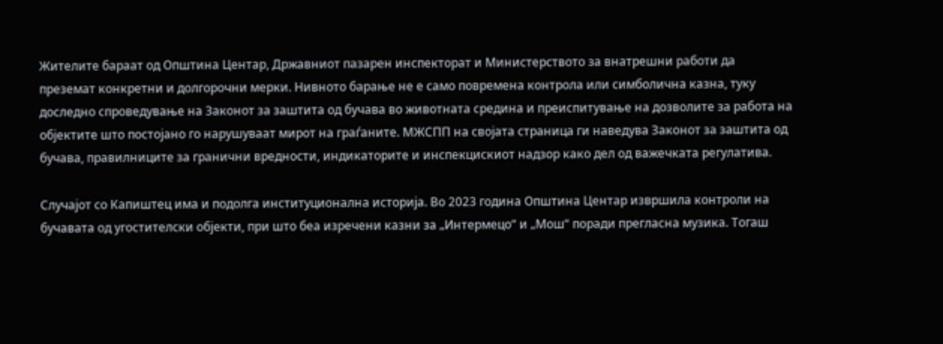Жителите бараат од Општина Центар, Државниот пазарен инспекторат и Министерството за внатрешни работи да преземат конкретни и долгорочни мерки. Нивното барање не е само повремена контрола или симболична казна, туку доследно спроведување на Законот за заштита од бучава во животната средина и преиспитување на дозволите за работа на објектите што постојано го нарушуваат мирот на граѓаните. МЖСПП на својата страница ги наведува Законот за заштита од бучава, правилниците за гранични вредности, индикаторите и инспекцискиот надзор како дел од важечката регулатива.

Случајот со Капиштец има и подолга институционална историја. Во 2023 година Општина Центар извршила контроли на бучавата од угостителски објекти, при што беа изречени казни за „Интермецо“ и „Мош“ поради прегласна музика. Тогаш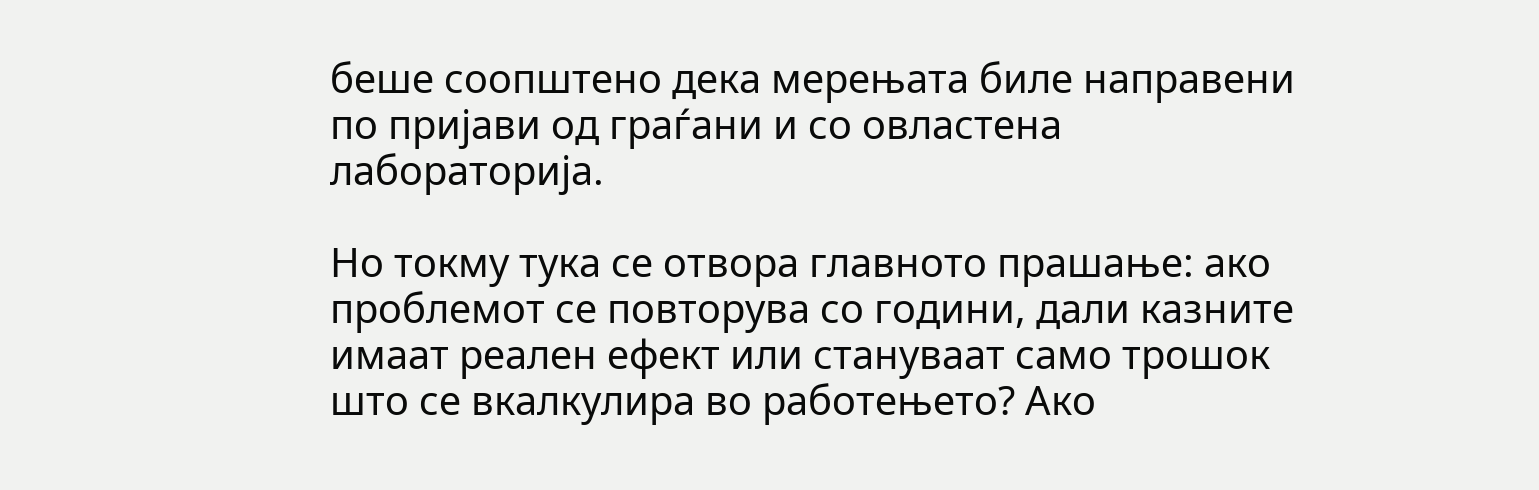беше соопштено дека мерењата биле направени по пријави од граѓани и со овластена лабораторија.

Но токму тука се отвора главното прашање: ако проблемот се повторува со години, дали казните имаат реален ефект или стануваат само трошок што се вкалкулира во работењето? Ако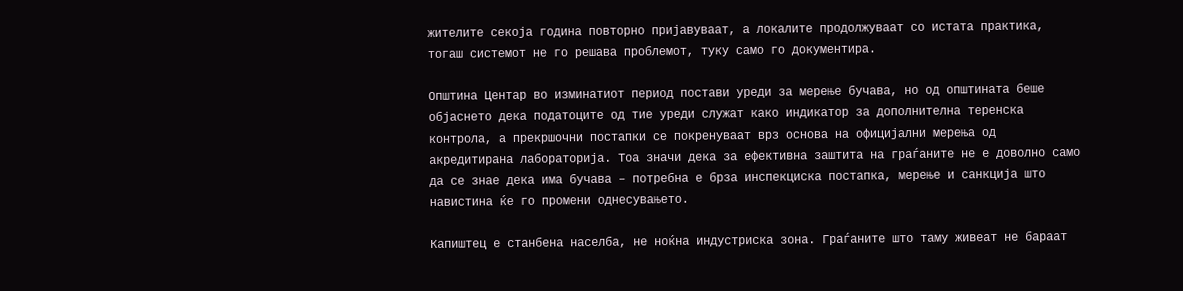жителите секоја година повторно пријавуваат, а локалите продолжуваат со истата практика, тогаш системот не го решава проблемот, туку само го документира.

Општина Центар во изминатиот период постави уреди за мерење бучава, но од општината беше објаснето дека податоците од тие уреди служат како индикатор за дополнителна теренска контрола, а прекршочни постапки се покренуваат врз основа на официјални мерења од акредитирана лабораторија. Тоа значи дека за ефективна заштита на граѓаните не е доволно само да се знае дека има бучава – потребна е брза инспекциска постапка, мерење и санкција што навистина ќе го промени однесувањето.

Капиштец е станбена населба, не ноќна индустриска зона. Граѓаните што таму живеат не бараат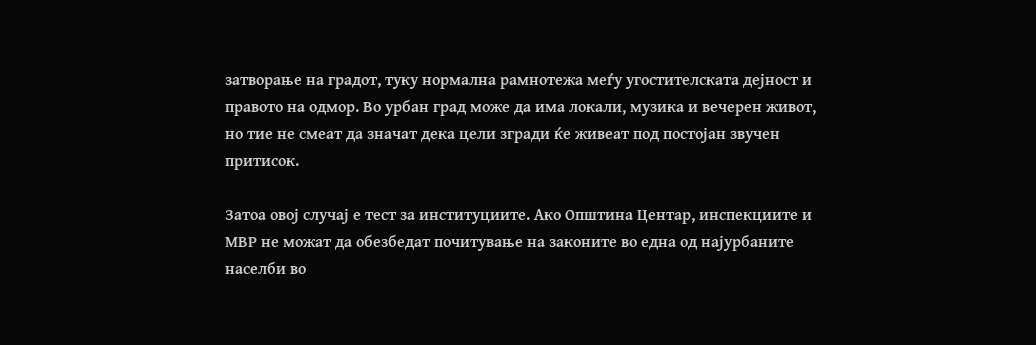затворање на градот, туку нормална рамнотежа меѓу угостителската дејност и правото на одмор. Во урбан град може да има локали, музика и вечерен живот, но тие не смеат да значат дека цели згради ќе живеат под постојан звучен притисок.

Затоа овој случај е тест за институциите. Ако Општина Центар, инспекциите и МВР не можат да обезбедат почитување на законите во една од најурбаните населби во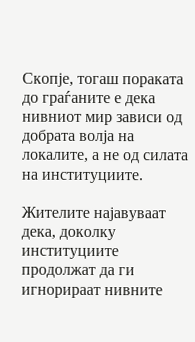Скопје, тогаш пораката до граѓаните е дека нивниот мир зависи од добрата волја на локалите, а не од силата на институциите.

Жителите најавуваат дека, доколку институциите продолжат да ги игнорираат нивните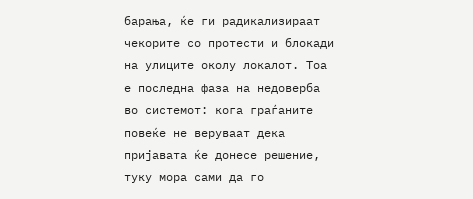барања, ќе ги радикализираат чекорите со протести и блокади на улиците околу локалот. Тоа е последна фаза на недоверба во системот: кога граѓаните повеќе не веруваат дека пријавата ќе донесе решение, туку мора сами да го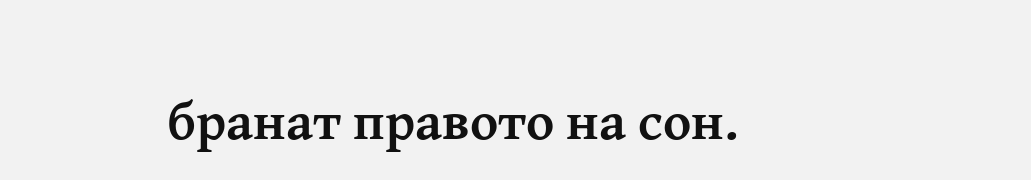бранат правото на сон.